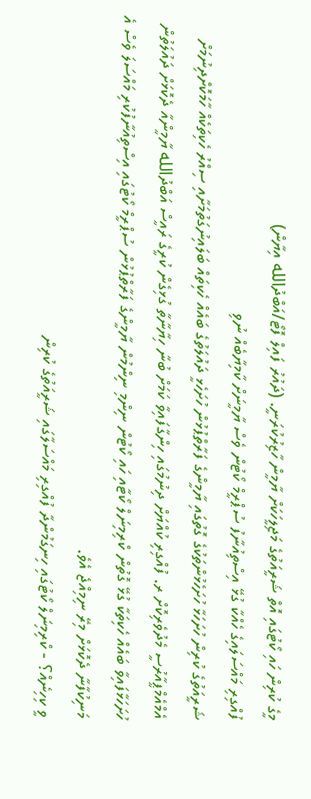މީގެ ކުރިން ހައި ކޯޓުގައި އޮތް ޝަރީއަތުގެ މަޖިލީހަކަށް ޔާމީން ހާޒިރުކުރަނީ. (ދައުރު ފައިލް ފޮޓޯ/އަބްދުالله އިޔާން)
ފުއްގިރި މައްސަލައިގެ ހެއްކާ ގުޅޭ އިސްތިއުނާފު ސުޕްރީމް ކޯޓުން ވެސް ޔާމީނަށް ކާމިޔާބެއް ނުވި
ޝަރީއަތުގެ ކުރިން ހުށަހަޅާ ހުށަހެޅުންތަކުގެ ގޮތުގައި ޔާމީންގެ ފަރާތްޕުޅުން ހުށަހެޅީ ދައުލަތުގެ ބައެއް ހެކިތައް ބަލައިނުގަތުމަށާއި ސިއްރު ހެކިތަކެއް ހާމަކޮށްދިނުމަށް
އެމްއެމްޕީއާރުސީ މެދުވެރިކޮށް ރ. ފުއްގިރި ކުއްޔަށް ދިނުމުގައި ހިންގާފައިވާ ކަމަށް ބުނާ ހިޔާނާތާ ގުޅިގެން ކުރީގެ ރައީސް އަބްދުالله ޔާމީންއާ ދެކޮޅަށް ދައުލަތުން ހުށަހަޅާފައިވާ ބައެއް ހެކިތަކާ ގުޅޭ ގޮތުން ކްރިމިނަލް ކޯޓާއި ހައި ކޯޓުން ނިންމި ނިންމުން ޔާމީންގެ ފަރާތްޕުޅުން ސުޕްރީމް ކޯޓުގައި އިސްތިއުނާފުކުރި މައްސަލަ ވެސް އެ މަނިކުފާނާ ދެކޮޅަށް މިރޭ ނިމިއްޖެ އެވެ.
ވީ ކިހިނެއް؟ - ކްރިމިނަލް ކޯޓުގައި ހިނގަމުންދާ ފުއްގިރި މައްސަލާގައި ޝަރީއަތުގެ ކުރިން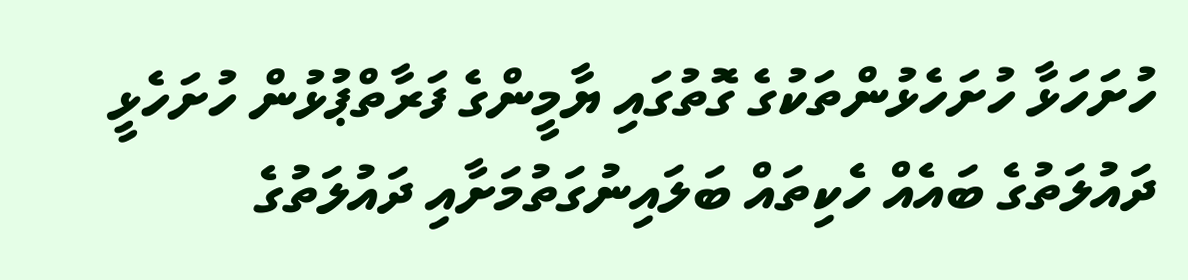ހުށަހަޅާ ހުށަހެޅުންތަކުގެ ގޮތުގައި ޔާމީންގެ ފަރާތްޕުޅުން ހުށަހެޅީ ދައުލަތުގެ ބައެއް ހެކިތައް ބަލައިނުގަތުމަށާއި ދައުލަތުގެ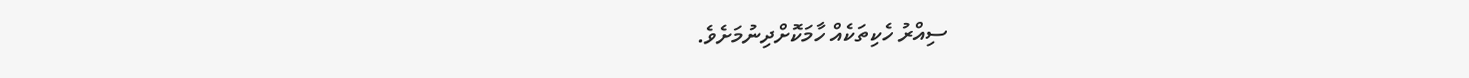ސިއްރު ހެކިތަކެއް ހާމަކޮށްދިނުމަށެވެ.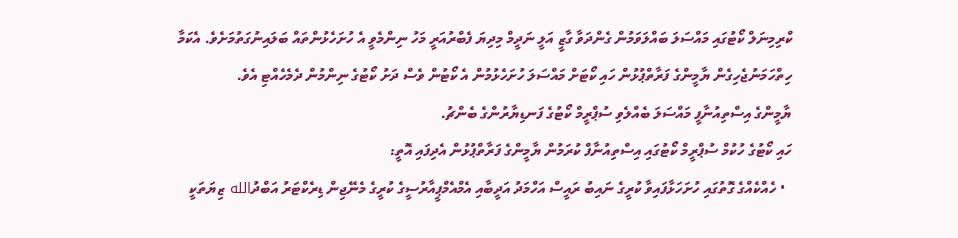ކްރިމިނަލް ކޯޓުގައި މައްސަލަ ބައްލަވަމުން ގެންދަވާ ގާޒީ އަލީ ނަދީމް މިދިޔަ ފެބްރުއަރީ މަހު ނިންމެވީ އެ ހުށަހެޅުންތައް ބަލައިނުގަތުމަށެވެ. އެކަމާ ހިތްހަމަނުޖެހިގެން ޔާމީންގެ ފަރާތްޕުޅުން ހައި ކޯޓަށް މައްސަލަ ހުށަހެޅުމުން އެ ކޯޓުން ވެސް ދަށު ކޯޓުގެ ނިންމުން ދެމެހެއްޓި އެވެ.
ޔާމީންގެ އިސްތިއުނާފީ މައްސަލަ ބެއްލެވި ސުޕްރީމް ކޯޓުގެ ފަނޑިޔާރުންގެ ބެންޗު.
ހައި ކޯޓުގެ ހުކުމް ސުޕްރީމް ކޯޓުގައި އިސްތިއުނާފް ކުރަމުން ޔާމީންގެ ފަރާތްޕުޅުން އެދިފައި އޮތީ:
  • ހެއްކެއްގެ ގޮތުގައި ހުށަހަޅާފައިވާ ކުރީގެ ނައިބު ރައީސް އަހްމަދު އަދީބާއި އެމްއެމްޕީއާރުސީގެ ކުރީގެ މެނޭޖިން ޑިރެކްޓަރު އަބްދުالله ޒިޔަތަކީ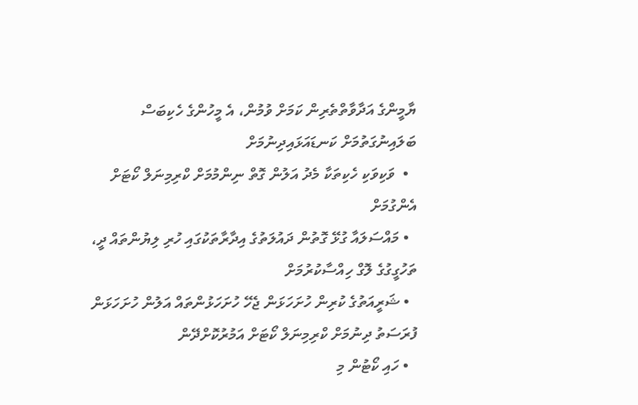ޔާމީންގެ އަދާވާތްތެރިން ކަމަށް ވުމުން، އެ މީހުންގެ ހެކިބަސް ބަލައިނުގަތުމަށް ކަނޑައަޅައިދިނުމަށް
  •  ވަކިވަކި ހެކިތަކާ މެދު އަލުން ގޮތް ނިންމުމަށް ކްރިމިނަލް ކޯޓަށް އެންގުމަށް
  • މައްސަލައާ ގުޅޭ ގޮތުން ދައުލަތުގެ އިދާރާތަކުގައި ހުރި ލިޔުންތައް ދީ، ތަހުގީގުގެ ލޮގް ހިއްސާކުރުމަށް
  • ޝަރީއަތުގެ ކުރިން ހުށަހަޅަން ޖެހޭ ހުށަހަޅުންތައް އަލުން ހުށަހަޅަން ފުރަސަތު ދިނުމަށް ކްރިމިނަލް ކޯޓަށް އަމުރުކޮށްދޭން
  • ހައި ކޯޓުން މި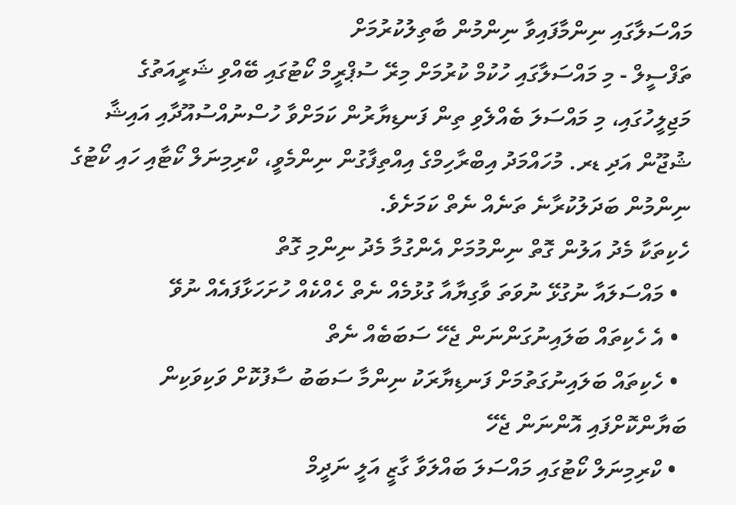މައްސަލާގައި ނިންމާފައިވާ ނިންމުން ބާތިލުކުރުމަށް
ތަފްސީލް - މި މައްސަލާގައި ހުކުމް ކުރުމަށް މިރޭ ސުޕްރީމް ކޯޓުގައި ބޭއްވި ޝަރީއަތުގެ މަޖިލީހުގައި، މި މައްސަލަ ބެއްލެވި ތިން ފަނޑިޔާރުން ކަމަށްވާ ހުސްނުއްސުއޫދާއި އައިޝާ ޝުޖޫން އަދި ޑރ. މުހައްމަދު އިބްރާހިމްގެ އިއްތިފާގުން ނިންމެވީ، ކްރިމިނަލް ކޯޓާއި ހައި ކޯޓުގެ ނިންމުން ބަދަލުކުރާނެ ތަނެއް ނެތް ކަމަށެވެ.
ހެކިތަކާ މެދު އަލުން ގޮތް ނިންމުމަށް އެންގުމާ މެދު ނިންމި ގޮތް
  • މައްސަލައާ ނުގުޅޭ ނުވަތަ ވާގިޔާއާ ގުޅުމެއް ނެތް ހެއްކެއް ހުށަހަޅާފައެއް ނުވޭ
  • އެ ހެކިތައް ބަލައިނުގަންނަން ޖެހޭ ސަބަބެއް ނެތް
  • ހެކިތައް ބަލައިނުގަތުމަށް ފަނޑިޔާރަކު ނިންމާ ސަބަބު ސާފުކޮށް ވަކިވަކިން ބަޔާންކޮށްފައި އޮންނަން ޖެހޭ
  • ކްރިމިނަލް ކޯޓުގައި މައްސަލަ ބައްލަވާ ގާޒީ އަލީ ނަދީމް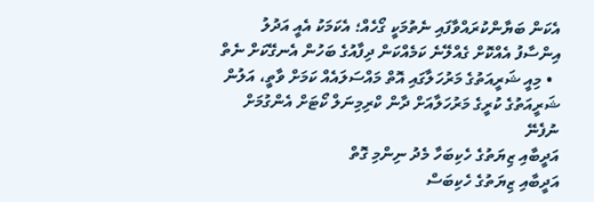އެކަން ބަޔާންކުރައްވާފައި ނެތުމަކީ ގޯހެއް؛ އެކަމަކު އެއީ އަދުލު އިންސާފު އެއްކޮށް ގެއްލޭނެ ކަމެއްކަން ދިފާއުގެ ބަހުން އެނގޭކަށް ނެތް
  • މިއީ ޝަރީއަތުގެ މަރުހަލާގައި އޮތް މައްސަލައެއް ކަމަށް ވާތީ، އަލުން ޝަރީއަތުގެ ކުރީގެ މަރުހަލާއަށް ދާން ކްރިމިނަލް ކޯޓަށް އެންގުމަށް ނުފެނޭ
އަދީބާއި ޒިޔަތުގެ ހެކިބަހާ މެދު ނިންމި ގޮތް
އަދީބާއި ޒިޔަތުގެ ހެކިބަސް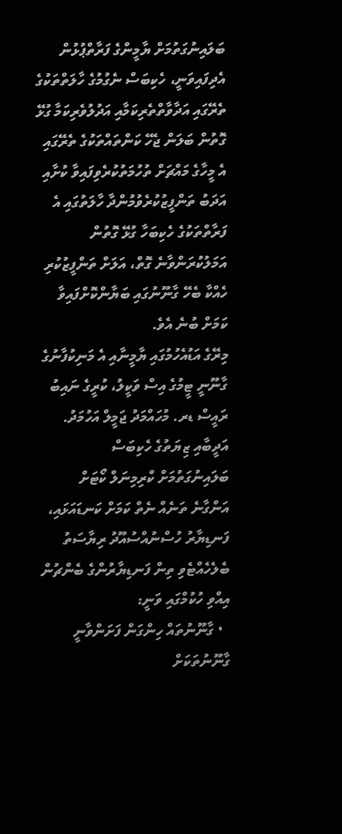ބަލައިނުގަތުމަށް ޔާމީންގެ ފަރާތްޕުޅުން އެދިފައިވަނީ، ހެކިބަސް ނެގުމުގެ ހާލަތްތަކުގެ ތެރޭގައި އަދާވާތްތެރިކަމާއި އަދުލުވެރިކަމާ ގުޅޭ ގޮތުން ބަލަން ޖެހޭ ކަންތައްތަކުގެ ތެރޭގައި އެ މީހާގެ މައްޗަށް ތުހުމަތުކުރެވިފައިވާ ކުށާއި އަދަބު ތަންފީޒުކުރެވުމުންދާ ހާލަތުގައި އެ ފަރާތްތަކުގެ ހެކިބަހާ ގުޅޭ ގޮތުން އަމަލުކުރަންވާނެ ގޮތް، އަލަށް ތަންފީޒުކުރި ހެއްކާ ބެހޭ ގާނޫނުގައި ބަޔާންކޮށްފައިވާ ކަމަށް ބުނެ އެވެ.
މިރޭގެ އަޑުއެހުމުގައި ޔާމީނާއި އެ މަނިކުފާނުގެ ގާނޫނީ ޓީމުގެ އިސް ވަކީލު، ކުރީގެ ނައިބު ރައީސް ޑރ. މުހައްމަދު ޖަމީލް އަހުމަދު.
އަދީބާއި ޒިޔަތުގެ ހެކިބަސް ބަލައިނުގަތުމަށް ކްރިމިނަލް ކޯޓަށް އަންގާނެ ތަނެއް ނެތް ކަމަށް ކަނޑައަޅައި، ފަނޑިޔާރު ހުސްނުއްސުއޫދު ރިޔާސަތު ބެލެހެއްޓެވި ތިން ފަނޑިޔާރުންގެ ބެންޗުން އިއްވި ހުކުމްގައި ވަނީ:
  • ގާނޫނުތައް ހިންގަން ފަށަންވާނީ ގާނޫނުތަކަށް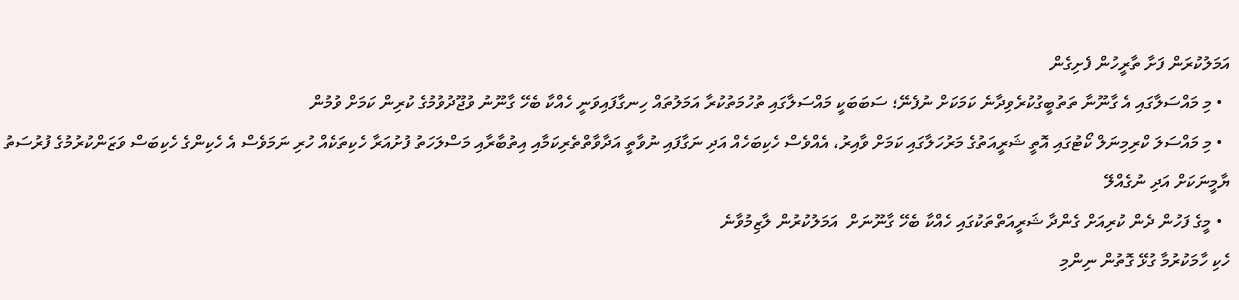އަމަލުކުރަން ފަށާ ތާރީހުން ފެށިގެން
  • މި މައްސަލާގައި އެ ގާނޫނާ ތަތުބީގުކުރެވިދާނެ ކަމަކަށް ނުފެނޭ؛ ސަބަބަކީ މައްސަލާގައި ތުހުމަތުކުރާ އަމަލުތައް ހިނގާފައިވަނީ ހެއްކާ ބެހޭ ގާނޫނު ވުޖޫދުވުމުގެ ކުރިން ކަމަށް ވުމުން
  • މި މައްސަލަ ކްރިމިނަލް ކޯޓުގައި އޮތީ ޝަރީއަތުގެ މަރުހަލާގައި ކަމަށް ވާއިރު، އެއްވެސް ހެކިބަހެއް އަދި ނަގާފައި ނުވާތީ އަދާވާތްތެރިކަމާއި އިތުބާރާއި މަސްލަހަތު ފުށުއަރާ ހެކިތަކެއް ހުރި ނަމަވެސް އެ ހެކިންގެ ހެކިބަސް ވަޒަންކުރުމުގެ ފުރުސަތު ޔާމީނަކަށް އަދި ނުގެއްލޭ
  • މީގެ ފަހުން ދެން ކުރިއަށް ގެންދާ ޝަރީއަތްތަކުގައި ހެއްކާ ބެހޭ ގާނޫނަށް  އަމަލުކުރުން ލާޒިމުވާނެ
ހެކި ހާމަކުރުމާ ގުޅޭ ގޮތުން ނިންމި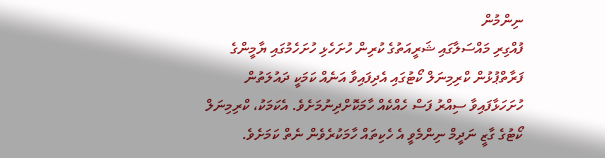ނިންމުން
ފުއްގިރި މައްސަލާގައި ޝަރީއަތުގެ ކުރިން ހުށަހެޅި ހުށަހެމުގައި ޔާމީންގެ ފަރާތްޕުޅުން ކްރިމިނަލް ކޯޓުގައި އެދިފައިވާ އަނެއް ކަމަކީ ދައުލަތުން ހުށަހަޅާފައިވާ ސިއްރު ފަސް ހެއްކެއް ހާމަކޮށްދިނުމަށެވެ. އެކަމަކު، ކްރިމިނަލް ކޯޓުގެ ގާޒީ ނަދީމް ނިންމެވީ އެ ހެކިތައް ހާމަކުރެވެން ނެތް ކަމަށެވެ.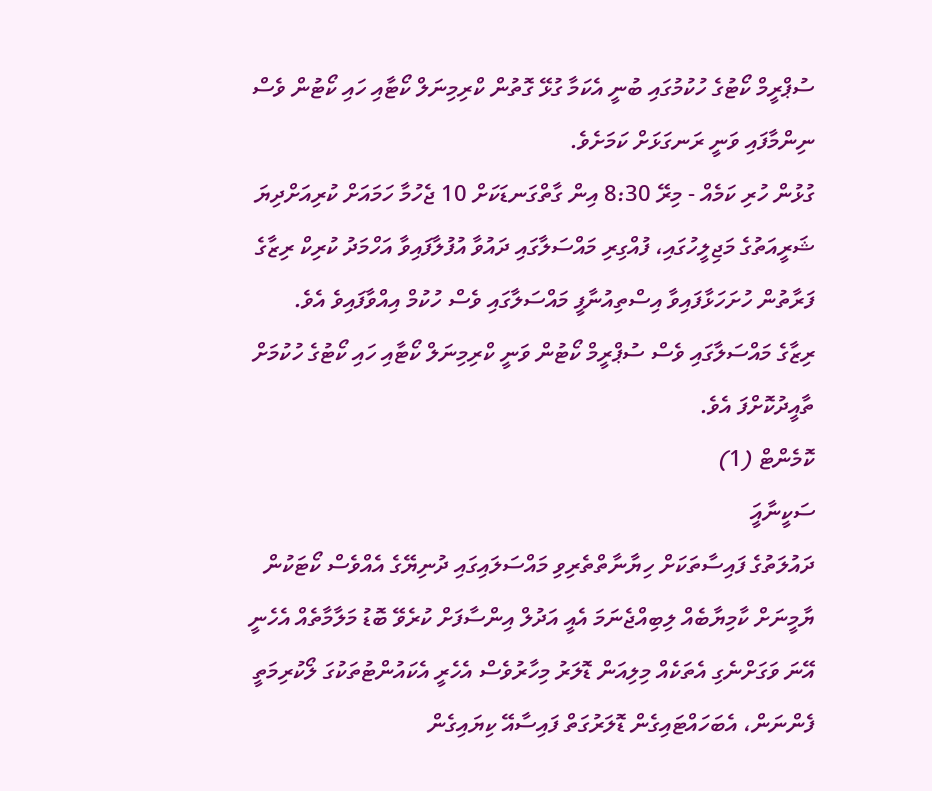ސުޕްރީމް ކޯޓުގެ ހުކުމުގައި ބުނީ އެކަމާ ގުޅޭ ގޮތުން ކްރިމިނަލް ކޯޓާއި ހައި ކޯޓުން ވެސް ނިންމާފައި ވަނީ ރަނގަޅަށް ކަމަށެވެ.
ގުޅުން ހުރި ކަމެއް - މިރޭ 8:30 އިން ގާތްގަނޑަކަށް 10 ޖެހުމާ ހަމައަށް ކުރިއަށްދިޔަ ޝަރީއަތުގެ މަޖިލީހުގައި، ފުއްގިރި މައްސަލާގައި ދައުވާ އުފުލާފައިވާ އަހްމަދު ކުރިކް ރިޒާގެ ފަރާތުން ހުށަހަޅާފައިވާ އިސްތިއުނާފީ މައްސަލާގައި ވެސް ހުކުމް އިއްވާފައިވެ އެވެ.
ރިޒާގެ މައްސަލާގައި ވެސް ސުޕްރީމް ކޯޓުން ވަނީ ކްރިމިނަލް ކޯޓާއި ހައި ކޯޓުގެ ހުކުމަށް ތާއީދުކޮށްފަ އެވެ.
ކޮމެންޓް (1)
ސަކީނާއަީ
ދައުލަތުގެ ފައިސާތަކަށް ހިޔާނާތްތެރިވި މައްސަލައިގައި ދުނިޔޭގެ އެއްވެސް ކޯޓަކުން ޔާމީނަށް ކާމިޔާބެއް ލިބިއްޖެނަމަ އެއީ އަދުލް އިންސާފަށް ކުރެވޭ ބޮޑު މަލާމާތެއް އެހެނީ އޭނަ ވަގަށްނެގި އެތަކެއް މިލިއަން ޑޮލަރު މިހާރުވެސް އެހެރީ އެކައުންޓުތަކުގަ ލޯކުރިމަތީ ފެންނަން، އެބަހައްޓައިގެން ޑޮލަރުގަތް ފައިސާއޭ ކިޔައިގެން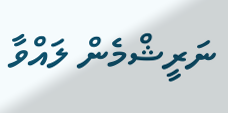ނަރީޝްމެން ލައްވާ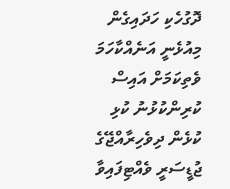ދޮގުހެކި ހަދައިގެން މިއުޅެނީ އަނެއްކާހަމަ ވެތިކަމަށް އައިސް ކުރިންކުޅުނު ކުޅި ކުޅެން ދިވެހިރާއްޖޭގެ ޖުޑީސަރީ ވެއްޓިފައިވާ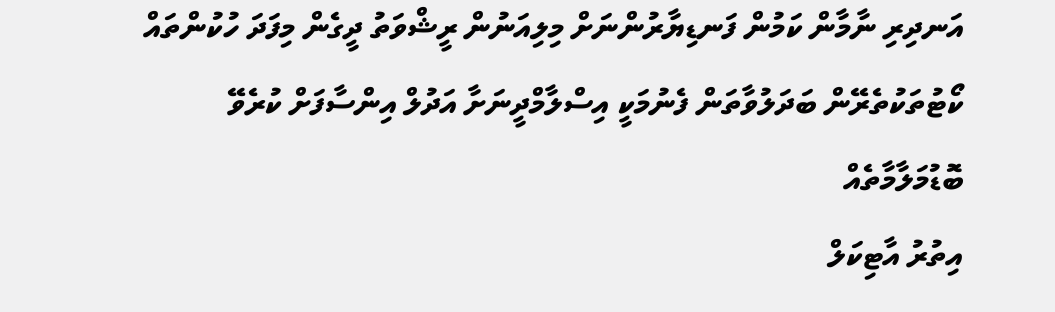އަނދިރި ނާމާން ކަމުން ފަނޑިޔާރުންނަށް މިލިއަނުން ރީޝްވަތު ދީގެން މިފަދަ ހުކުންތައް ކޯޓުތަކުތެރޭން ބަދަލުވާތަން ފެނުމަކީ އިސްލާމްދީނަށާ އަދުލް އިންސާފަށް ކުރެވޭ ބޮޑުމަލާމާތެއް
އިތުރު އާޓިކަލް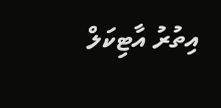އިތުރު އާޓިކަލް